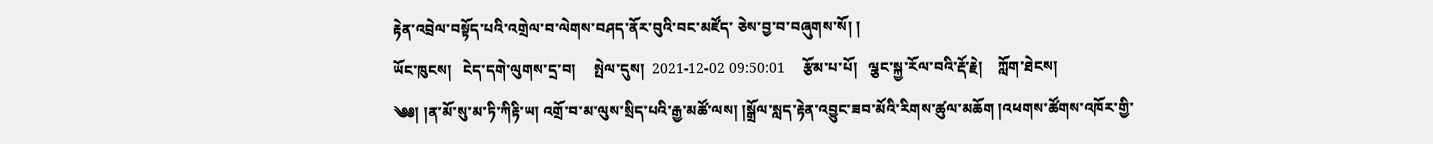རྟེན་འབྲེལ་བསྟོད་པའི་འགྲེལ་བ་ལེགས་བཤད་ནོར་བུའི་བང་མཛོད་ ཅེས་བྱ་བ་བཞུགས་སོ། །
ཡོང་ཁུངས།   ངེད་དགེ་ལུགས་དྲ་བ།     སྤེལ་དུས།  2021-12-02 09:50:01     རྩོམ་པ་པོ།   ལྕང་སྐྱ་རོལ་བའི་རྡོ་རྗེ།    ཀློག་ཐེངས།
༄༅། །ན་མོ་སུ་མ་ཏི་ཀིརྟི་ཡ། འགྲོ་བ་མ་ལུས་སྲིད་པའི་རྒྱ་མཚོ་ལས། །སྒྲོལ་སླད་རྟེན་འབྱུང་ཟབ་མོའི་རིགས་ཚུལ་མཆོག །འཕགས་ཚོགས་འཁོར་གྱི་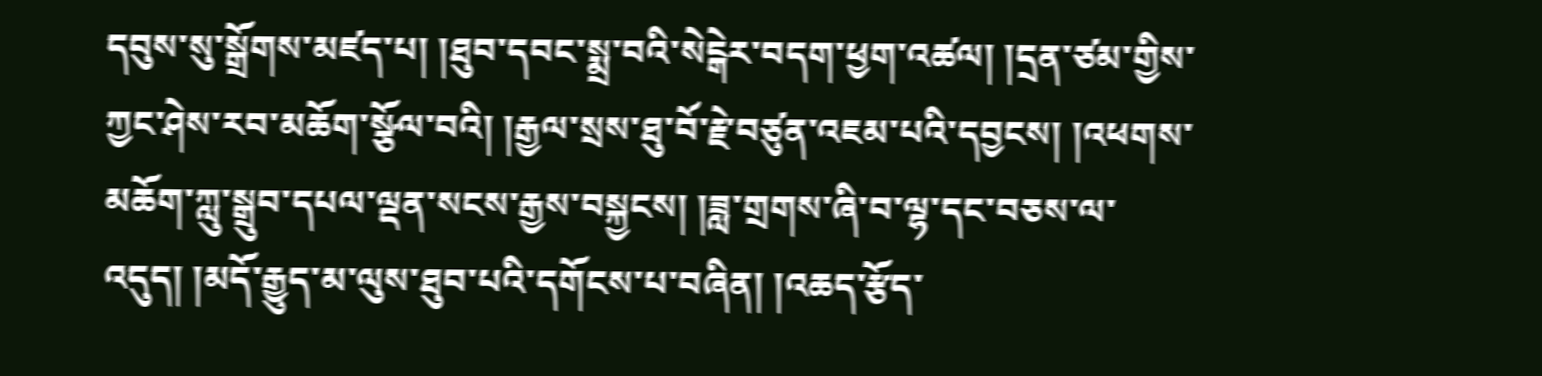དབུས་སུ་སྒྲོགས་མཛད་པ། །ཐུབ་དབང་སྨྲ་བའི་སེངྒེར་བདག་ཕྱག་འཚལ། །དྲན་ཙམ་གྱིས་ཀྱང་ཤེས་རབ་མཆོག་སྩོལ་བའི། །རྒྱལ་སྲས་ཐུ་བོ་རྗེ་བཙུན་འཇམ་པའི་དབྱངས། །འཕགས་མཆོག་ཀླུ་སྒྲུབ་དཔལ་ལྡན་སངས་རྒྱས་བསྐྱངས། །ཟླ་གྲགས་ཞི་བ་ལྷ་དང་བཅས་ལ་འདུད། །མདོ་རྒྱུད་མ་ལུས་ཐུབ་པའི་དགོངས་པ་བཞིན། །འཆད་རྩོད་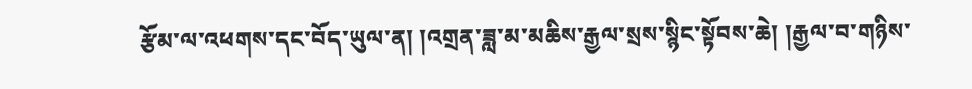རྩོམ་ལ་འཕགས་དང་བོད་ཡུལ་ན། །འགྲན་ཟླ་མ་མཆིས་རྒྱལ་སྲས་སྙིང་སྟོབས་ཆེ། །རྒྱལ་བ་གཉིས་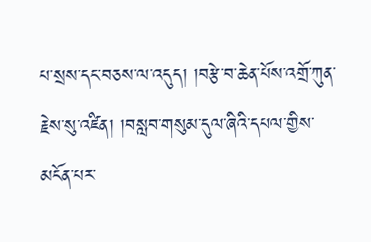པ་སྲས་དང་བཅས་ལ་འདུད། །བརྩེ་བ་ཆེན་པོས་འགྲོ་ཀུན་རྗེས་སུ་འཛིན། །བསླབ་གསུམ་དུལ་ཞིའི་དཔལ་གྱིས་མངོན་པར་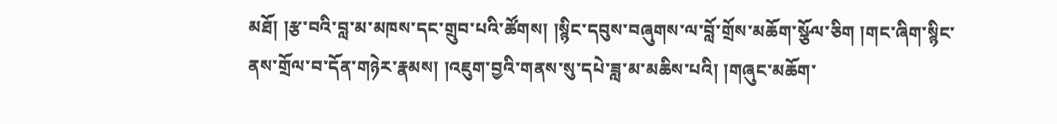མཐོ། །རྩ་བའི་བླ་མ་མཁས་དང་གྲུབ་པའི་ཚོགས། །སྙིང་དབུས་བཞུགས་ལ་བློ་གྲོས་མཆོག་སྩོལ་ཅིག །གང་ཞིག་སྙིང་ནས་གྲོལ་བ་དོན་གཉེར་རྣམས། །འཇུག་བྱའི་གནས་སུ་དཔེ་ཟླ་མ་མཆིས་པའི། །གཞུང་མཆོག་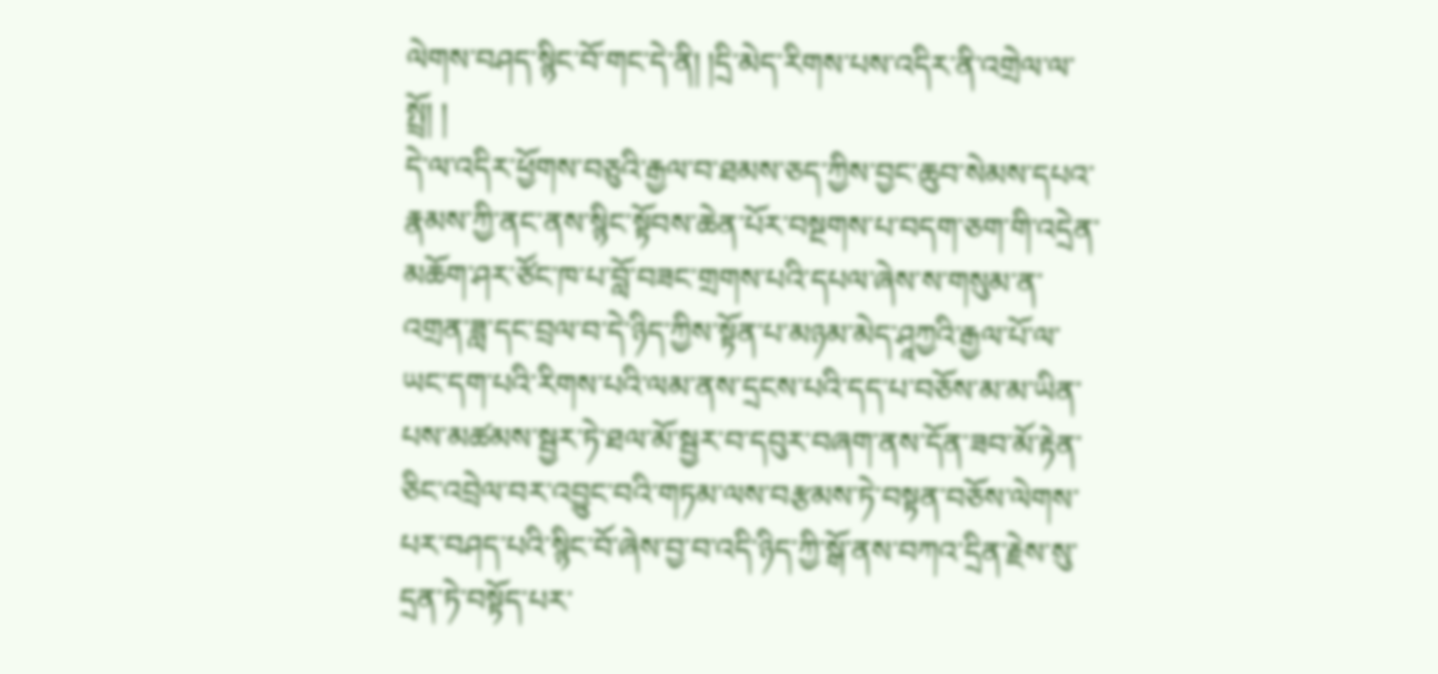ལེགས་བཤད་སྙིང་བོ་གང་དེ་ནི། །དྲི་མེད་རིགས་པས་འདིར་ནི་འགྲེལ་ལ་སྤྲོ། །
དེ་ལ་འདིར་ཕྱོགས་བཅུའི་རྒྱལ་བ་ཐམས་ཅད་ཀྱིས་བྱང་ཆུབ་སེམས་དཔའ་རྣམས་ཀྱི་ནང་ནས་སྙིང་སྟོབས་ཆེན་པོར་བསྔགས་པ་བདག་ཅག་གི་འདྲེན་མཆོག་ཤར་ཙོང་ཁ་པ་བློ་བཟང་གྲགས་པའི་དཔལ་ཞེས་ས་གསུམ་ན་འགྲན་ཟླ་དང་བྲལ་བ་དེ་ཉིད་ཀྱིས་སྟོན་པ་མཉམ་མེད་ཤཱཀྱའི་རྒྱལ་པོ་ལ་ཡང་དག་པའི་རིགས་པའི་ལམ་ནས་དྲངས་པའི་དད་པ་བཅོས་མ་མ་ཡིན་པས་མཚམས་སྦྱར་ཏེ་ཐལ་མོ་སྦྱར་བ་དབུར་བཞག་ནས་དོན་ཟབ་མོ་རྟེན་ཅིང་འབྲེལ་བར་འབྱུང་བའི་གཏམ་ལས་བརྩམས་ཏེ་བསྟན་བཅོས་ལེགས་པར་བཤད་པའི་སྙིང་བོ་ཞེས་བྱ་བ་འདི་ཉིད་ཀྱི་སྒོ་ནས་བཀའ་དྲིན་རྗེས་སུ་དྲན་ཏེ་བསྟོད་པར་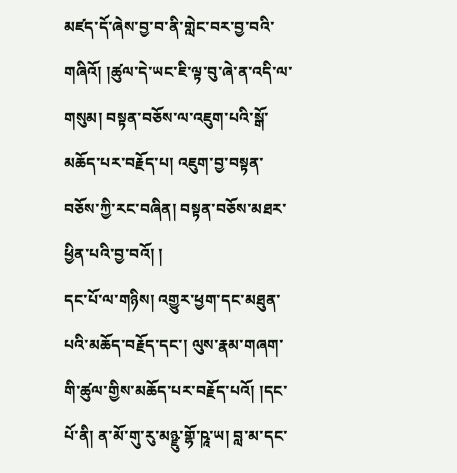མཛད་དོ་ཞེས་བྱ་བ་ནི་གླེང་བར་བྱ་བའི་གཞིའོ། །ཚུལ་དེ་ཡང་ཇི་ལྟ་བུ་ཞེ་ན་འདི་ལ་གསུམ། བསྟན་བཅོས་ལ་འཇུག་པའི་སྒོ་མཆོད་པར་བརྗོད་པ། འཇུག་བྱ་བསྟན་བཅོས་ཀྱི་རང་བཞིན། བསྟན་བཅོས་མཐར་ཕྱིན་པའི་བྱ་བའོ། །
དང་པོ་ལ་གཉིས། འགྱུར་ཕྱག་དང་མཐུན་པའི་མཆོད་བརྗོད་དང་། ལུས་རྣམ་གཞག་གི་ཚུལ་གྱིས་མཆོད་པར་བརྗོད་པའོ། །དང་པོ་ནི། ན་མོ་གུ་རུ་མཉྫུ་གྷོ་ཥཱ་ཡ། བླ་མ་དང་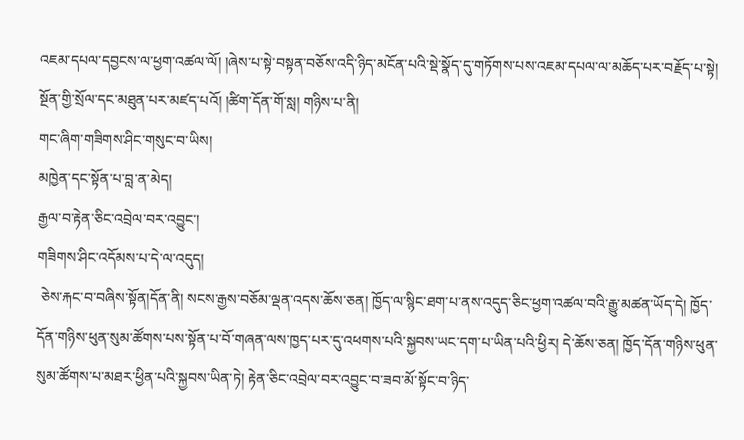འཇམ་དཔལ་དབྱངས་ལ་ཕྱག་འཚལ་ལོ། །ཞེས་པ་སྟེ་བསྟན་བཅོས་འདི་ཉིད་མངོན་པའི་སྡེ་སྣོད་དུ་གཏོགས་པས་འཇམ་དཔལ་ལ་མཆོད་པར་བརྗོད་པ་སྟེ། སྔོན་གྱི་སྲོལ་དང་མཐུན་པར་མཛད་པའོ། །ཚིག་དོན་གོ་སླ། གཉིས་པ་ནི།
གང་ཞིག་གཟིགས་ཤིང་གསུང་བ་ཡིས།
མཁྱེན་དང་སྟོན་པ་བླ་ན་མེད།
རྒྱལ་བ་རྟེན་ཅིང་འབྲེལ་བར་འབྱུང་།
གཟིགས་ཤིང་འདོམས་པ་དེ་ལ་འདུད།
 ཅེས་རྐང་བ་བཞིས་སྟོན།དོན་ནི། སངས་རྒྱས་བཅོམ་ལྡན་འདས་ཆོས་ཅན། ཁྱོད་ལ་སྙིང་ཐག་པ་ནས་འདུད་ཅིང་ཕྱག་འཚལ་བའི་རྒྱུ་མཚན་ཡོད་དེ། ཁྱོད་དོན་གཉིས་ཕུན་སུམ་ཚོགས་པས་སྟོན་པ་བོ་གཞན་ལས་ཁྱད་པར་དུ་འཕགས་པའི་སྐྱབས་ཡང་དག་པ་ཡིན་པའི་ཕྱིར། དེ་ཆོས་ཅན། ཁྱོད་དོན་གཉིས་ཕུན་སུམ་ཚོགས་པ་མཐར་ཕྱིན་པའི་སྐྱབས་ཡིན་ཏེ། རྟེན་ཅིང་འབྲེལ་བར་འབྱུང་བ་ཟབ་མོ་སྟོང་བ་ཉིད་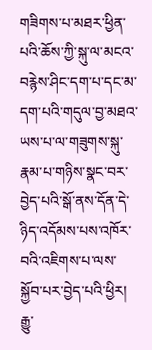གཟིགས་པ་མཐར་ཕྱིན་པའི་ཆོས་ཀྱི་སྐུ་ལ་མངའ་བརྙེས་ཤིང་དག་པ་དང་མ་དག་པའི་གདུལ་བྱ་མཐའ་ཡས་པ་ལ་གཟུགས་སྐུ་རྣམ་པ་གཉིས་སྣང་བར་བྱེད་པའི་སྒོ་ནས་དོན་དེ་ཉིད་འདོམས་པས་འཁོར་བའི་འཇིགས་པ་ལས་སྐྱོབ་པར་བྱེད་པའི་ཕྱིར། རྒྱུ་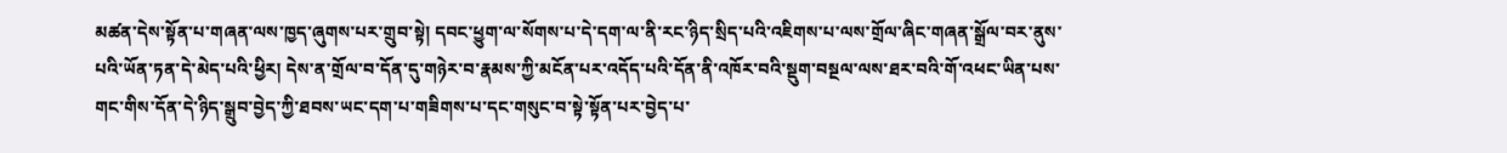མཚན་དེས་སྟོན་པ་གཞན་ལས་ཁྱད་ཞུགས་པར་གྲུབ་སྟེ། དབང་ཕྱུག་ལ་སོགས་པ་དེ་དག་ལ་ནི་རང་ཉིད་སྲིད་པའི་འཇིགས་པ་ལས་གྲོལ་ཞིང་གཞན་སྒྲོལ་བར་ནུས་པའི་ཡོན་ཏན་དེ་མེད་པའི་ཕྱིར། དེས་ན་གྲོལ་བ་དོན་དུ་གཉེར་བ་རྣམས་ཀྱི་མངོན་པར་འདོད་པའི་དོན་ནི་འཁོར་བའི་སྡུག་བསྔལ་ལས་ཐར་བའི་གོ་འཕང་ཡིན་པས་གང་གིས་དོན་དེ་ཉིད་སྒྲུབ་བྱེད་ཀྱི་ཐབས་ཡང་དག་པ་གཟིགས་པ་དང་གསུང་བ་སྟེ་སྟོན་པར་བྱེད་པ་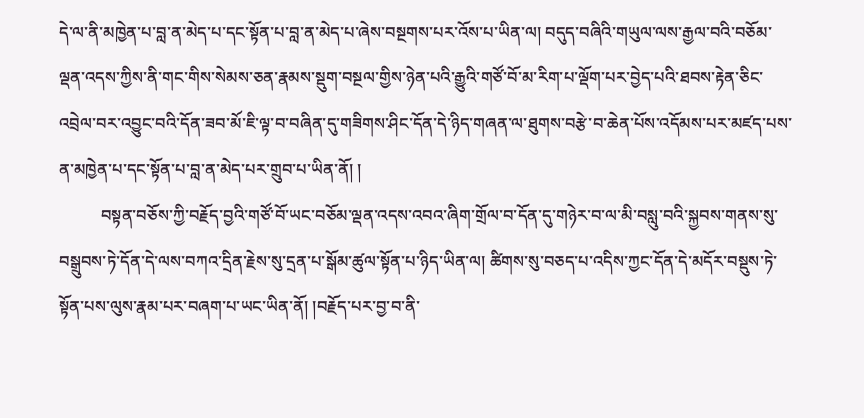དེ་ལ་ནི་མཁྱེན་པ་བླ་ན་མེད་པ་དང་སྟོན་པ་བླ་ན་མེད་པ་ཞེས་བསྔགས་པར་འོས་པ་ཡིན་ལ། བདུད་བཞིའི་གཡུལ་ལས་རྒྱལ་བའི་བཅོམ་ལྡན་འདས་ཀྱིས་ནི་གང་གིས་སེམས་ཅན་རྣམས་སྡུག་བསྔལ་གྱིས་ཉེན་པའི་རྒྱུའི་གཙོ་བོ་མ་རིག་པ་ལྡོག་པར་བྱེད་པའི་ཐབས་རྟེན་ཅིང་འབྲེལ་བར་འབྱུང་བའི་དོན་ཟབ་མོ་ཇི་ལྟ་བ་བཞིན་དུ་གཟིགས་ཤིང་དོན་དེ་ཉིད་གཞན་ལ་ཐུགས་བརྩེ་བ་ཆེན་པོས་འདོམས་པར་མཛད་པས་ན་མཁྱེན་པ་དང་སྟོན་པ་བླ་ན་མེད་པར་གྲུབ་པ་ཡིན་ནོ། །
          བསྟན་བཅོས་ཀྱི་བརྗོད་བྱའི་གཙོ་བོ་ཡང་བཅོམ་ལྡན་འདས་འབའ་ཞིག་གྲོལ་བ་དོན་དུ་གཉེར་བ་ལ་མི་བསླུ་བའི་སྐྱབས་གནས་སུ་བསྒྲུབས་ཏེ་དོན་དེ་ལས་བཀའ་དྲིན་རྗེས་སུ་དྲན་པ་སྒོམ་ཚུལ་སྟོན་པ་ཉིད་ཡིན་ལ། ཚིགས་སུ་བཅད་པ་འདིས་ཀྱང་དོན་དེ་མདོར་བསྡུས་ཏེ་སྟོན་པས་ལུས་རྣམ་པར་བཞག་པ་ཡང་ཡིན་ནོ། །བརྗོད་པར་བྱ་བ་ནི་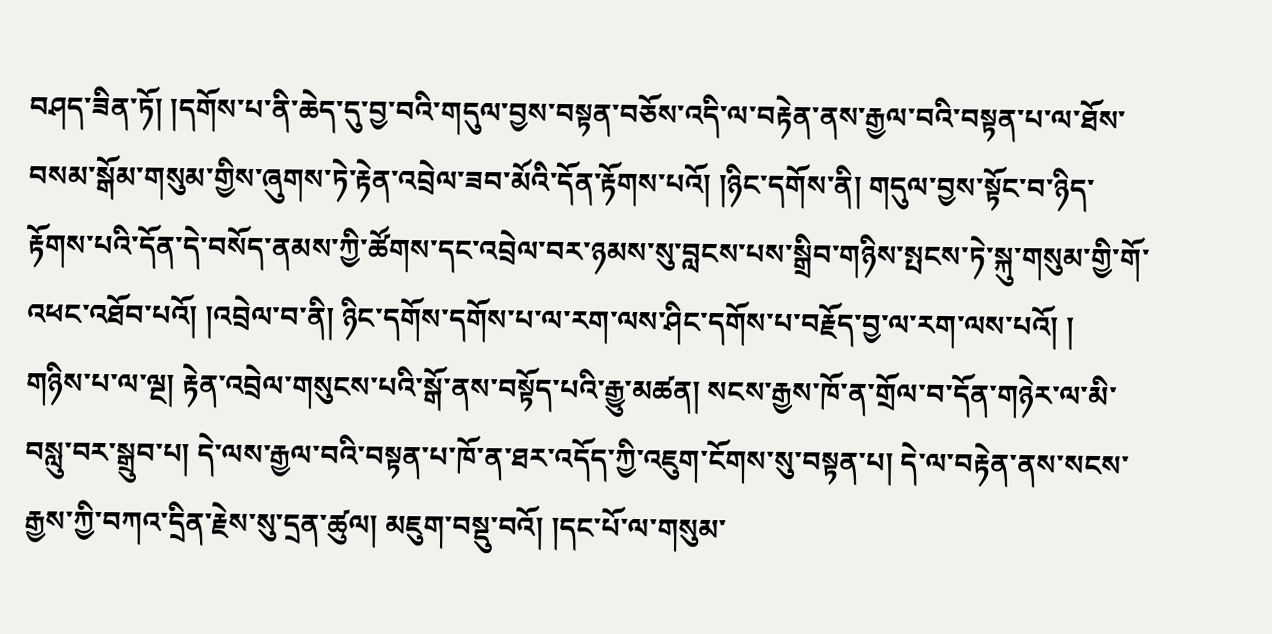བཤད་ཟིན་ཏོ། །དགོས་པ་ནི་ཆེད་དུ་བྱ་བའི་གདུལ་བྱས་བསྟན་བཅོས་འདི་ལ་བརྟེན་ནས་རྒྱལ་བའི་བསྟན་པ་ལ་ཐོས་བསམ་སྒོམ་གསུམ་གྱིས་ཞུགས་ཏེ་རྟེན་འབྲེལ་ཟབ་མོའི་དོན་རྟོགས་པའོ། །ཉིང་དགོས་ནི། གདུལ་བྱས་སྟོང་བ་ཉིད་རྟོགས་པའི་དོན་དེ་བསོད་ནམས་ཀྱི་ཚོགས་དང་འབྲེལ་བར་ཉམས་སུ་བླངས་པས་སྒྲིབ་གཉིས་སྤངས་ཏེ་སྐུ་གསུམ་གྱི་གོ་འཕང་འཐོབ་པའོ། །འབྲེལ་བ་ནི། ཉིང་དགོས་དགོས་པ་ལ་རག་ལས་ཤིང་དགོས་པ་བརྗོད་བྱ་ལ་རག་ལས་པའོ། །
གཉིས་པ་ལ་ལྔ། རྟེན་འབྲེལ་གསུངས་པའི་སྒོ་ནས་བསྟོད་པའི་རྒྱུ་མཚན། སངས་རྒྱས་ཁོ་ན་གྲོལ་བ་དོན་གཉེར་ལ་མི་བསླུ་བར་སྒྲུབ་པ། དེ་ལས་རྒྱལ་བའི་བསྟན་པ་ཁོ་ན་ཐར་འདོད་ཀྱི་འཇུག་ངོགས་སུ་བསྟན་པ། དེ་ལ་བརྟེན་ནས་སངས་རྒྱས་ཀྱི་བཀའ་དྲིན་རྗེས་སུ་དྲན་ཚུལ། མཇུག་བསྡུ་བའོ། །དང་པོ་ལ་གསུམ་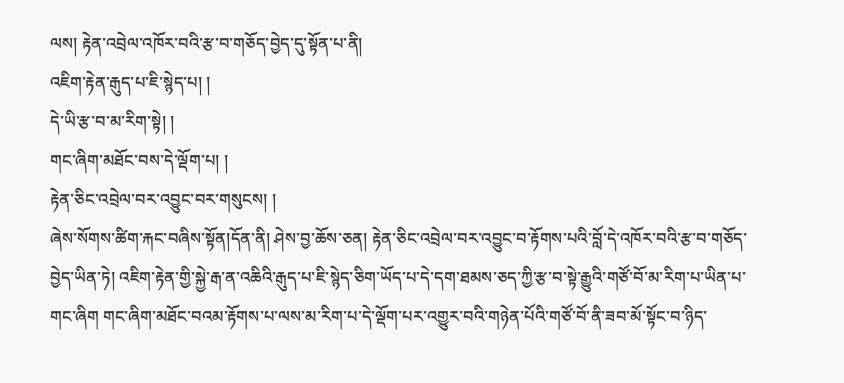ལས། རྟེན་འབྲེལ་འཁོར་བའི་རྩ་བ་གཅོད་བྱེད་དུ་སྟོན་པ་ནི།
འཇིག་རྟེན་རྒུད་པ་ཇི་སྙེད་པ། །
དེ་ཡི་རྩ་བ་མ་རིག་སྟེ། །
གང་ཞིག་མཐོང་བས་དེ་ལྡོག་པ། །
རྟེན་ཅིང་འབྲེལ་བར་འབྱུང་བར་གསུངས། །
ཞེས་སོགས་ཚིག་རྐང་བཞིས་སྟོན།དོན་ནི། ཤེས་བྱ་ཆོས་ཅན། རྟེན་ཅིང་འབྲེལ་བར་འབྱུང་བ་རྟོགས་པའི་བློ་དེ་འཁོར་བའི་རྩ་བ་གཅོད་བྱེད་ཡིན་ཏེ། འཇིག་རྟེན་གྱི་སྐྱེ་རྒ་ན་འཆིའི་རྒུད་པ་ཇི་སྙེད་ཅིག་ཡོད་པ་དེ་དག་ཐམས་ཅད་ཀྱི་རྩ་བ་སྟེ་རྒྱུའི་གཙོ་བོ་མ་རིག་པ་ཡིན་པ་གང་ཞིག གང་ཞིག་མཐོང་བའམ་རྟོགས་པ་ལས་མ་རིག་པ་དེ་ལྡོག་པར་འགྱུར་བའི་གཉེན་པོའི་གཙོ་བོ་ནི་ཟབ་མོ་སྟོང་བ་ཉིད་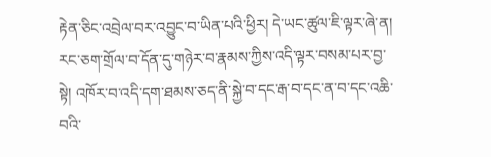རྟེན་ཅིང་འབྲེལ་བར་འབྱུང་བ་ཡིན་པའི་ཕྱིར། དེ་ཡང་ཚུལ་ཇི་ལྟར་ཞེ་ན། རང་ཅག་གྲོལ་བ་དོན་དུ་གཉེར་བ་རྣམས་ཀྱིས་འདི་ལྟར་བསམ་པར་བྱ་སྟེ། འཁོར་བ་འདི་དག་ཐམས་ཅད་ནི་སྐྱེ་བ་དང་རྒ་བ་དང་ན་བ་དང་འཆི་བའི་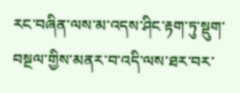རང་བཞིན་ལས་མ་འདས་ཤིང་རྟག་ཏུ་སྡུག་བསྔལ་གྱིས་མནར་བ་འདི་ལས་ཐར་བར་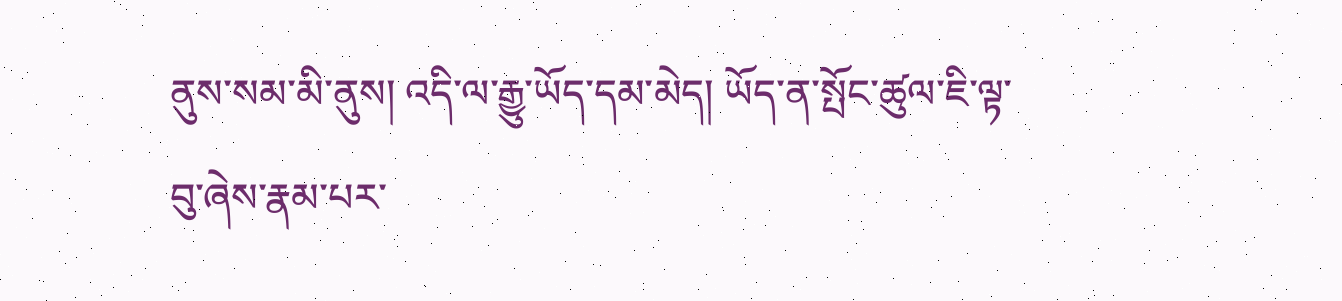ནུས་སམ་མི་ནུས། འདི་ལ་རྒྱུ་ཡོད་དམ་མེད། ཡོད་ན་སྤོང་ཚུལ་ཇི་ལྟ་བུ་ཞེས་རྣམ་པར་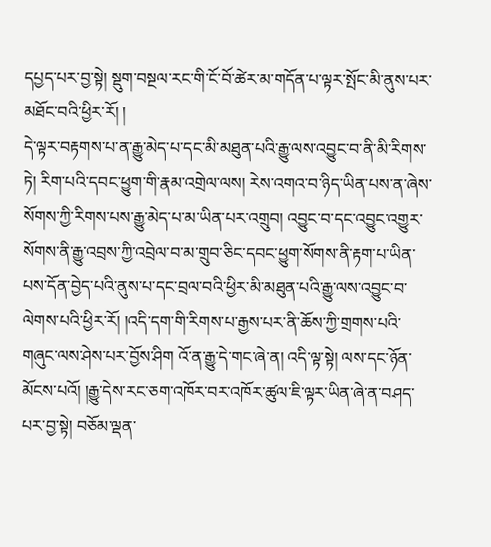དཔྱད་པར་བྱ་སྟེ། སྡུག་བསྔལ་རང་གི་ངོ་བོ་ཚེར་མ་གདོན་པ་ལྟར་སྤོང་མི་ནུས་པར་མཐོང་བའི་ཕྱིར་རོ། །
དེ་ལྟར་བརྟགས་པ་ན་རྒྱུ་མེད་པ་དང་མི་མཐུན་པའི་རྒྱུ་ལས་འབྱུང་བ་ནི་མི་རིགས་ཏེ། རིག་པའི་དབང་ཕྱུག་གི་རྣམ་འགྲེལ་ལས། རེས་འགའ་བ་ཉིད་ཡིན་པས་ན་ཞེས་སོགས་ཀྱི་རིགས་པས་རྒྱུ་མེད་པ་མ་ཡིན་པར་འགྲུབ། འབྱུང་བ་དང་འབྱུང་འགྱུར་སོགས་ནི་རྒྱུ་འབྲས་ཀྱི་འབྲེལ་བ་མ་གྲུབ་ཅིང་དབང་ཕྱུག་སོགས་ནི་རྟག་པ་ཡིན་པས་དོན་བྱེད་པའི་ནུས་པ་དང་བྲལ་བའི་ཕྱིར་མི་མཐུན་པའི་རྒྱུ་ལས་འབྱུང་བ་ལེགས་པའི་ཕྱིར་རོ། །འདི་དག་གི་རིགས་པ་རྒྱས་པར་ནི་ཆོས་ཀྱི་གྲགས་པའི་གཞུང་ལས་ཤེས་པར་བྱོས་ཤིག འོ་ན་རྒྱུ་དེ་གང་ཞེ་ན། འདི་ལྟ་སྟེ། ལས་དང་ཉོན་མོངས་པའོ། །རྒྱུ་དེས་རང་ཅག་འཁོར་བར་འཁོར་ཚུལ་ཇི་ལྟར་ཡིན་ཞེ་ན་བཤད་པར་བྱ་སྟེ། བཅོམ་ལྡན་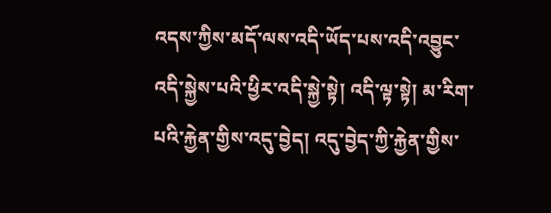འདས་ཀྱིས་མདོ་ལས་འདི་ཡོད་པས་འདི་འབྱུང་འདི་སྐྱེས་པའི་ཕྱིར་འདི་སྐྱེ་སྟེ། འདི་ལྟ་སྟེ། མ་རིག་པའི་རྐྱེན་གྱིས་འདུ་བྱེད། འདུ་བྱེད་ཀྱི་རྐྱེན་གྱིས་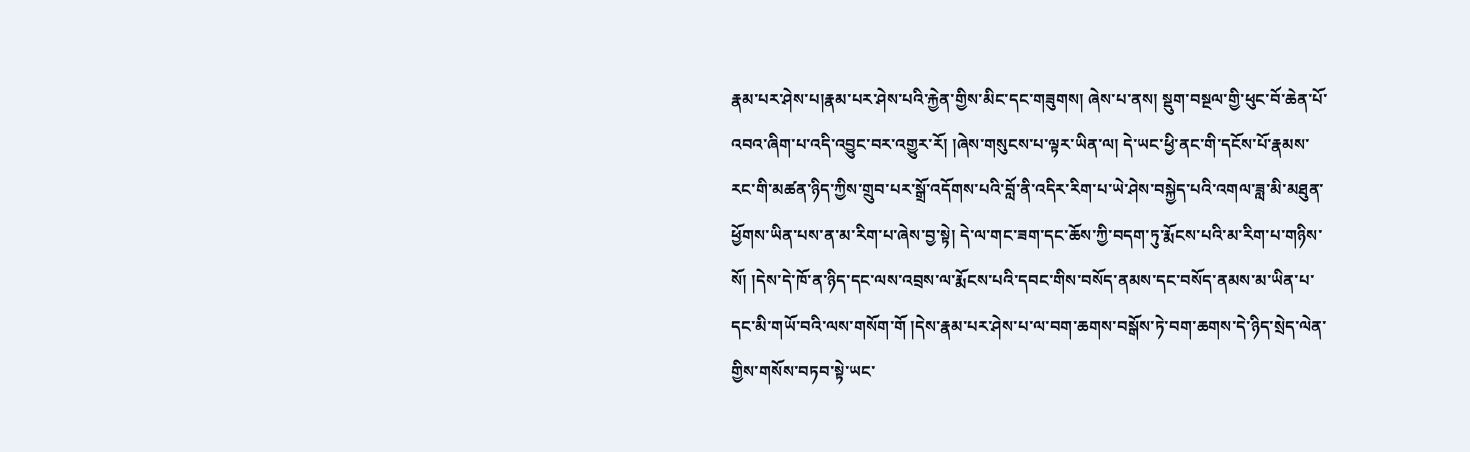རྣམ་པར་ཤེས་པ།རྣམ་པར་ཤེས་པའི་རྐྱེན་གྱིས་མིང་དང་གཟུགས། ཞེས་པ་ནས། སྡུག་བསྔལ་གྱི་ཕུང་བོ་ཆེན་པོ་འབའ་ཞིག་པ་འདི་འབྱུང་བར་འགྱུར་རོ། །ཞེས་གསུངས་པ་ལྟར་ཡིན་ལ། དེ་ཡང་ཕྱི་ནང་གི་དངོས་པོ་རྣམས་རང་གི་མཚན་ཉིད་ཀྱིས་གྲུབ་པར་སྒྲོ་འདོགས་པའི་བློ་ནི་འདིར་རིག་པ་ཡེ་ཤེས་བསྐྱེད་པའི་འགལ་ཟླ་མི་མཐུན་ཕྱོགས་ཡིན་པས་ན་མ་རིག་པ་ཞེས་བྱ་སྟེ། དེ་ལ་གང་ཟག་དང་ཆོས་ཀྱི་བདག་ཏུ་རྨོངས་པའི་མ་རིག་པ་གཉིས་སོ། །དེས་དེ་ཁོ་ན་ཉིད་དང་ལས་འབྲས་ལ་རྨོངས་པའི་དབང་གིས་བསོད་ནམས་དང་བསོད་ནམས་མ་ཡིན་པ་དང་མི་གཡོ་བའི་ལས་གསོག་གོ །དེས་རྣམ་པར་ཤེས་པ་ལ་བག་ཆགས་བསྒོས་ཏེ་བག་ཆགས་དེ་ཉིད་སྲེད་ལེན་གྱིས་གསོས་བཏབ་སྟེ་ཡང་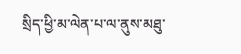སྲིད་ཕྱི་མ་ལེན་པ་ལ་ནུས་མཐུ་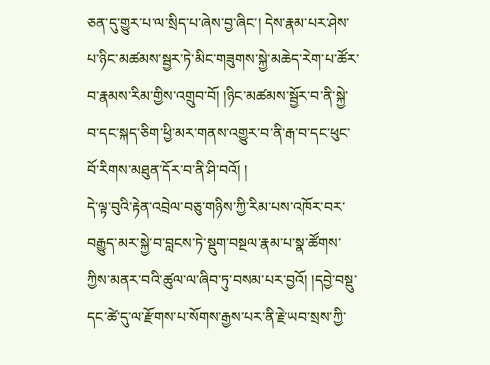ཅན་དུ་གྱུར་པ་ལ་སྲིད་པ་ཞེས་བྱ་ཞིང་། དེས་རྣམ་པར་ཤེས་པ་ཉིང་མཚམས་སྦྱར་ཏེ་མིང་གཟུགས་སྐྱེ་མཆེད་རེག་པ་ཚོར་བ་རྣམས་རིམ་གྱིས་འགྲུབ་བོ། །ཉིང་མཚམས་སྦྱོར་བ་ནི་སྐྱེ་བ་དང་སྐད་ཅིག་ཕྱི་མར་གནས་འགྱུར་བ་ནི་རྒ་བ་དང་ཕུང་བོ་རིགས་མཐུན་དོར་བ་ནི་ཤི་བའོ། །
དེ་ལྟ་བུའི་རྟེན་འབྲེལ་བཅུ་གཉིས་ཀྱི་རིམ་པས་འཁོར་བར་བརྒྱུད་མར་སྐྱེ་བ་བླངས་ཏེ་སྡུག་བསྔལ་རྣམ་པ་སྣ་ཚོགས་ཀྱིས་མནར་བའི་ཚུལ་ལ་ཞིབ་ཏུ་བསམ་པར་བྱའོ། །དབྱེ་བསྡུ་དང་ཚེ་དུ་ལ་རྫོགས་པ་སོགས་རྒྱས་པར་ནི་རྗེ་ཡབ་སྲས་ཀྱི་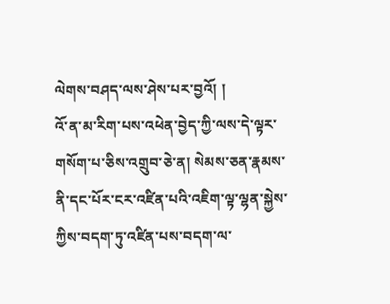ལེགས་བཤད་ལས་ཤེས་པར་བྱའོ། །
འོ་ན་མ་རིག་པས་འཕེན་བྱེད་ཀྱི་ལས་དེ་ལྟར་གསོག་པ་ཅིས་འགྲུབ་ཅེ་ན། སེམས་ཅན་རྣམས་ནི་དང་པོར་ངར་འཛིན་པའི་འཇིག་ལྟ་ལྷན་སྐྱེས་ཀྱིས་བདག་ཏུ་འཛིན་པས་བདག་ལ་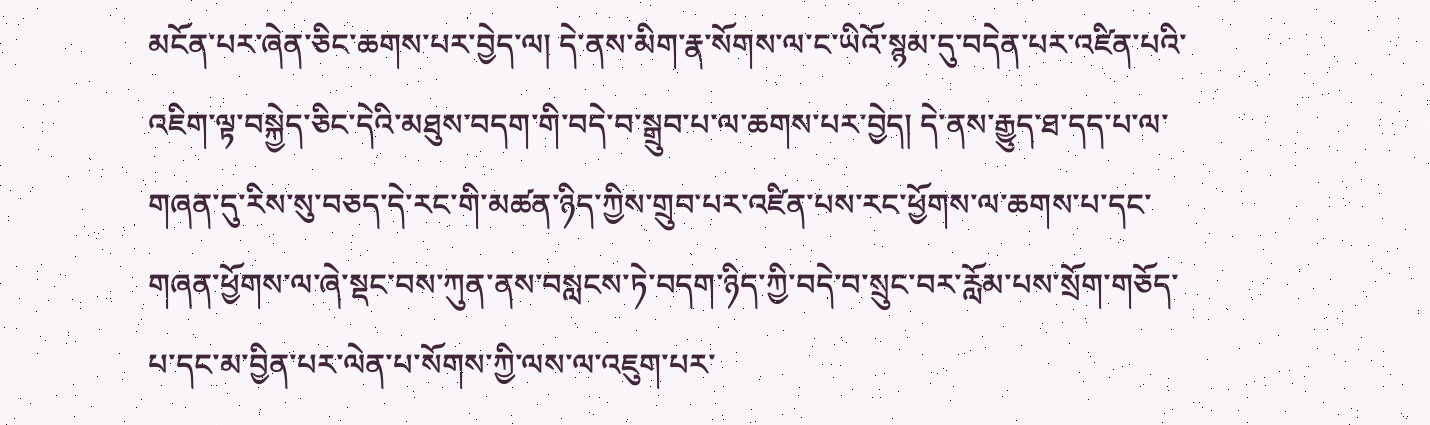མངོན་པར་ཞེན་ཅིང་ཆགས་པར་བྱེད་ལ། དེ་ནས་མིག་རྣ་སོགས་ལ་ང་ཡིའོ་སྙམ་དུ་བདེན་པར་འཛིན་པའི་འཇིག་ལྟ་བསྐྱེད་ཅིང་དེའི་མཐུས་བདག་གི་བདེ་བ་སྒྲུབ་པ་ལ་ཆགས་པར་བྱེད། དེ་ནས་རྒྱུད་ཐ་དད་པ་ལ་གཞན་དུ་རིས་སུ་བཅད་དེ་རང་གི་མཚན་ཉིད་ཀྱིས་གྲུབ་པར་འཛིན་པས་རང་ཕྱོགས་ལ་ཆགས་པ་དང་གཞན་ཕྱོགས་ལ་ཞེ་སྡང་བས་ཀུན་ནས་བསླངས་ཏེ་བདག་ཉིད་ཀྱི་བདེ་བ་སྲུང་བར་རློམ་པས་སྲོག་གཅོད་པ་དང་མ་བྱིན་པར་ལེན་པ་སོགས་ཀྱི་ལས་ལ་འཇུག་པར་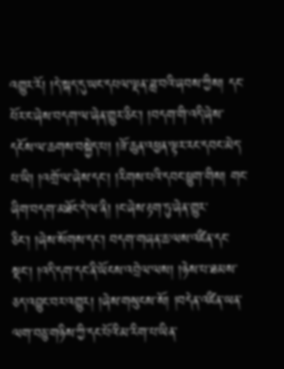འགྱུར་རོ། །དེ་སྐད་དུ་ཡང་དཔལ་ལྡན་ཟླ་བའི་ཞབས་ཀྱིས། དང་པོར་ང་ཞེས་བདག་ལ་ཞེན་གྱུར་ཅིང་། །བདག་གི་འདི་ཞེས་དངོས་ལ་ཆགས་བསྐྱེད་པ། །ཟོ་ཆུན་འཕྱན་ལྟར་རང་དབང་མེད་པ་ཡི། །འགྲོ་ལ་ཞེས་དང་། །རིགས་པའི་དབང་ཕྱུག་གིས། གང་ཞིག་བདག་མཐོང་དེ་ལ་ནི། །ང་ཞེས་རྟག་ཏུ་ཞེན་གྱུར་ཅིང་། །ཞེས་སོགས་དང་། བདག་གཞན་ཆ་ལས་འཛིན་དང་སྡང་། །འདི་དག་དང་ནི་ཡོངས་འབྲེལ་ལས། །ཉེས་པ་ཐམས་ཅད་འབྱུང་བར་འགྱུར། །ཞེས་གསུངས་སོ། །བདེན་འཛིན་ཡན་ལག་བཅུ་གཉིས་ཀྱི་དང་པོའི་མ་རིག་པ་ཡིན་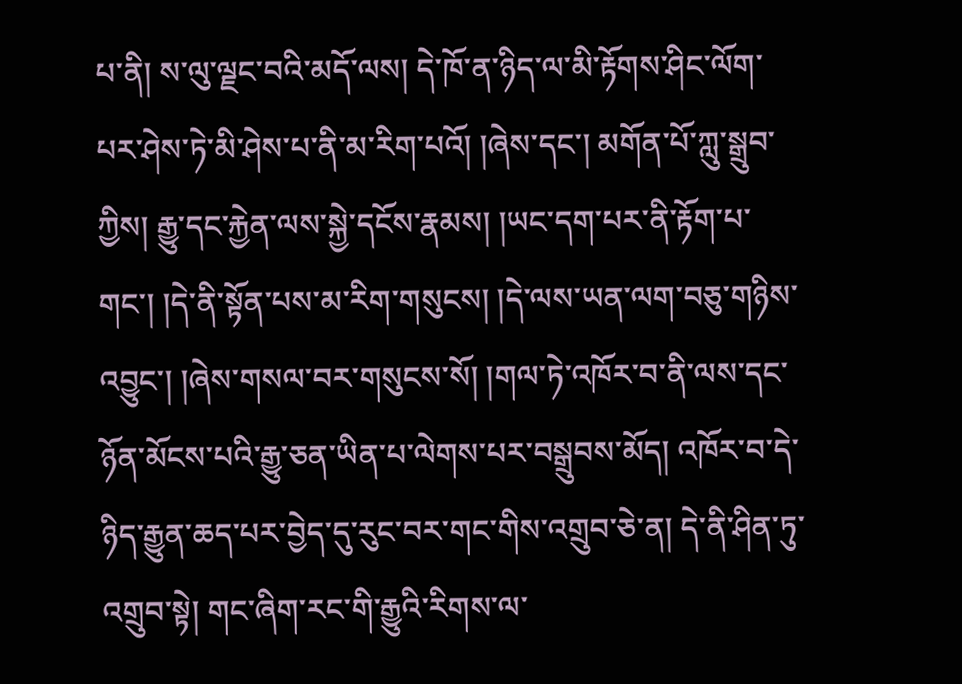པ་ནི། ས་ལུ་ལྗང་བའི་མདོ་ལས། དེ་ཁོ་ན་ཉིད་ལ་མི་རྟོགས་ཤིང་ལོག་པར་ཤེས་ཏེ་མི་ཤེས་པ་ནི་མ་རིག་པའོ། །ཞེས་དང་། མགོན་པོ་ཀླུ་སྒྲུབ་ཀྱིས། རྒྱུ་དང་རྐྱེན་ལས་སྐྱེ་དངོས་རྣམས། །ཡང་དག་པར་ནི་རྟོག་པ་གང་། །དེ་ནི་སྟོན་པས་མ་རིག་གསུངས། །དེ་ལས་ཡན་ལག་བཅུ་གཉིས་འབྱུང་། །ཞེས་གསལ་བར་གསུངས་སོ། །གལ་ཏེ་འཁོར་བ་ནི་ལས་དང་ཉོན་མོངས་པའི་རྒྱུ་ཅན་ཡིན་པ་ལེགས་པར་བསྒྲུབས་མོད། འཁོར་བ་དེ་ཉིད་རྒྱུན་ཆད་པར་བྱེད་དུ་རུང་བར་གང་གིས་འགྲུབ་ཅེ་ན། དེ་ནི་ཤིན་ཏུ་འགྲུབ་སྟེ། གང་ཞིག་རང་གི་རྒྱུའི་རིགས་ལ་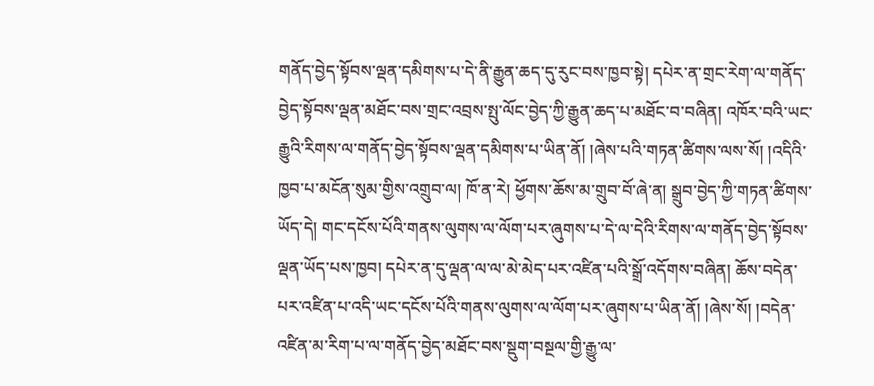གནོད་བྱེད་སྟོབས་ལྡན་དམིགས་པ་དེ་ནི་རྒྱུན་ཆད་དུ་རུང་བས་ཁྱབ་སྟེ། དཔེར་ན་གྲང་རེག་ལ་གནོད་བྱེད་སྟོབས་ལྡན་མཐོང་བས་གྲང་འབྲས་སྤུ་ལོང་བྱེད་ཀྱི་རྒྱུན་ཆད་པ་མཐོང་བ་བཞིན། འཁོར་བའི་ཡང་རྒྱུའི་རིགས་ལ་གནོད་བྱེད་སྟོབས་ལྡན་དམིགས་པ་ཡིན་ནོ། །ཞེས་པའི་གཏན་ཚིགས་ལས་སོ། །འདིའི་ཁྱབ་པ་མངོན་སུམ་གྱིས་འགྲུབ་ལ། ཁོ་ན་རེ། ཕྱོགས་ཆོས་མ་གྲུབ་བོ་ཞེ་ན། སྒྲུབ་བྱེད་ཀྱི་གཏན་ཚིགས་ཡོད་དེ། གང་དངོས་པོའི་གནས་ལུགས་ལ་ལོག་པར་ཞུགས་པ་དེ་ལ་དེའི་རིགས་ལ་གནོད་བྱེད་སྟོབས་ལྡན་ཡོད་པས་ཁྱབ། དཔེར་ན་དུ་ལྡན་ལ་ལ་མེ་མེད་པར་འཛིན་པའི་སྒྲོ་འདོགས་བཞིན། ཆོས་བདེན་པར་འཛིན་པ་འདི་ཡང་དངོས་པོའི་གནས་ལུགས་ལ་ལོག་པར་ཞུགས་པ་ཡིན་ནོ། །ཞེས་སོ། །བདེན་འཛིན་མ་རིག་པ་ལ་གནོད་བྱེད་མཐོང་བས་སྡུག་བསྔལ་གྱི་རྒྱུ་ལ་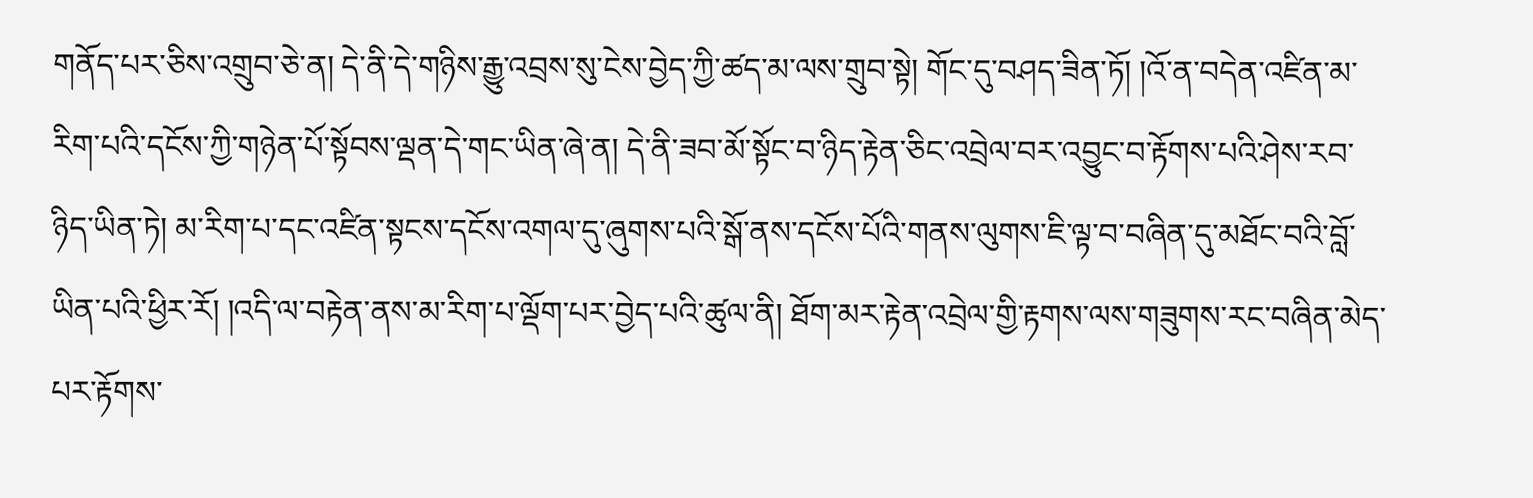གནོད་པར་ཅིས་འགྲུབ་ཅེ་ན། དེ་ནི་དེ་གཉིས་རྒྱུ་འབྲས་སུ་ངེས་བྱེད་ཀྱི་ཚད་མ་ལས་གྲུབ་སྟེ། གོང་དུ་བཤད་ཟིན་ཏོ། །འོ་ན་བདེན་འཛིན་མ་རིག་པའི་དངོས་ཀྱི་གཉེན་པོ་སྟོབས་ལྡན་དེ་གང་ཡིན་ཞེ་ན། དེ་ནི་ཟབ་མོ་སྟོང་བ་ཉིད་རྟེན་ཅིང་འབྲེལ་བར་འབྱུང་བ་རྟོགས་པའི་ཤེས་རབ་ཉིད་ཡིན་ཏེ། མ་རིག་པ་དང་འཛིན་སྟངས་དངོས་འགལ་དུ་ཞུགས་པའི་སྒོ་ནས་དངོས་པོའི་གནས་ལུགས་ཇི་ལྟ་བ་བཞིན་དུ་མཐོང་བའི་བློ་ཡིན་པའི་ཕྱིར་རོ། །འདི་ལ་བརྟེན་ནས་མ་རིག་པ་ལྡོག་པར་བྱེད་པའི་ཚུལ་ནི། ཐོག་མར་རྟེན་འབྲེལ་གྱི་རྟགས་ལས་གཟུགས་རང་བཞིན་མེད་པར་རྟོགས་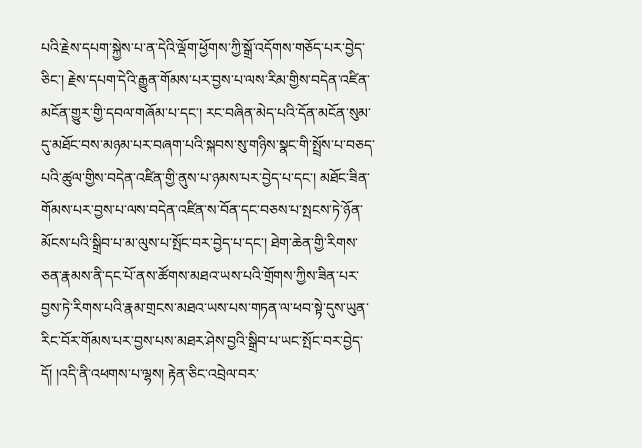པའི་རྗེས་དཔག་སྐྱེས་པ་ན་དེའི་ལྡོག་ཕྱོགས་ཀྱི་སྒྲོ་འདོགས་གཅོད་པར་བྱེད་ཅིང་། རྗེས་དཔག་དེའི་རྒྱུན་གོམས་པར་བྱས་པ་ལས་རིམ་གྱིས་བདེན་འཛིན་མངོན་གྱུར་གྱི་དབལ་གཞོམ་པ་དང་། རང་བཞིན་མེད་པའི་དོན་མངོན་སུམ་དུ་མཐོང་བས་མཉམ་པར་བཞག་པའི་སྐབས་སུ་གཉིས་སྣང་གི་སྤྲོས་པ་བཅད་པའི་ཚུལ་གྱིས་བདེན་འཛིན་གྱི་ནུས་པ་ཉམས་པར་བྱེད་པ་དང་། མཐོང་ཟིན་གོམས་པར་བྱས་པ་ལས་བདེན་འཛིན་ས་བོན་དང་བཅས་པ་སྤངས་ཏེ་ཉོན་མོངས་པའི་སྒྲིབ་པ་མ་ལུས་པ་སྤོང་བར་བྱེད་པ་དང་། ཐེག་ཆེན་གྱི་རིགས་ཅན་རྣམས་ནི་དང་པོ་ནས་ཚོགས་མཐའ་ཡས་པའི་གྲོགས་ཀྱིས་ཟིན་པར་བྱས་ཏེ་རིགས་པའི་རྣམ་གྲངས་མཐའ་ཡས་པས་གཏན་ལ་ཕབ་སྟེ་དུས་ཡུན་རིང་བོར་གོམས་པར་བྱས་པས་མཐར་ཤེས་བྱའི་སྒྲིབ་པ་ཡང་སྤོང་བར་བྱེད་དོ། །འདི་ནི་འཕགས་པ་ལྷས། རྟེན་ཅིང་འབྲེལ་བར་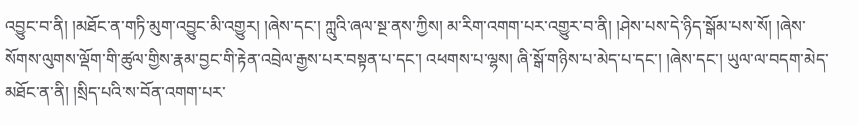འབྱུང་བ་ནི། །མཐོང་ན་གཏི་མུག་འབྱུང་མི་འགྱུར། །ཞེས་དང་། ཀླུའི་ཞལ་སྔ་ནས་ཀྱིས། མ་རིག་འགག་པར་འགྱུར་བ་ནི། །ཤེས་པས་དེ་ཉིད་སྒོམ་པས་སོ། །ཞེས་སོགས་ལུགས་ལྡོག་གི་ཚུལ་གྱིས་རྣམ་བྱང་གི་རྟེན་འབྲེལ་རྒྱས་པར་བསྟན་པ་དང་། འཕགས་པ་ལྷས། ཞི་སྒོ་གཉིས་པ་མེད་པ་དང་། །ཞེས་དང་། ཡུལ་ལ་བདག་མེད་མཐོང་ན་ནི། །སྲིད་པའི་ས་བོན་འགག་པར་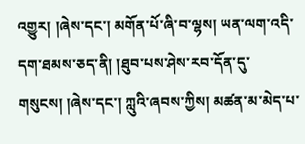འགྱུར། །ཞེས་དང་། མགོན་པོ་ཞི་བ་ལྷས། ཡན་ལག་འདི་དག་ཐམས་ཅད་ནི། །ཐུབ་པས་ཤེས་རབ་དོན་དུ་གསུངས། །ཞེས་དང་། ཀླུའི་ཞབས་ཀྱིས། མཚན་མ་མེད་པ་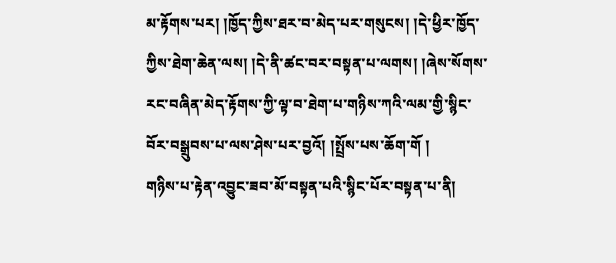མ་རྟོགས་པར། །ཁྱོད་ཀྱིས་ཐར་བ་མེད་པར་གསུངས། །དེ་ཕྱིར་ཁྱོད་ཀྱིས་ཐེག་ཆེན་ལས། །དེ་ནི་ཚང་བར་བསྟན་པ་ལགས། །ཞེས་སོགས་རང་བཞིན་མེད་རྟོགས་ཀྱི་ལྟ་བ་ཐེག་པ་གཉིས་ཀའི་ལམ་གྱི་སྙིང་བོར་བསྒྲུབས་པ་ལས་ཤེས་པར་བྱའོ། །སྤྲོས་པས་ཆོག་གོ །
གཉིས་པ་རྟེན་འབྱུང་ཟབ་མོ་བསྟན་པའི་སྙིང་པོར་བསྟན་པ་ནི།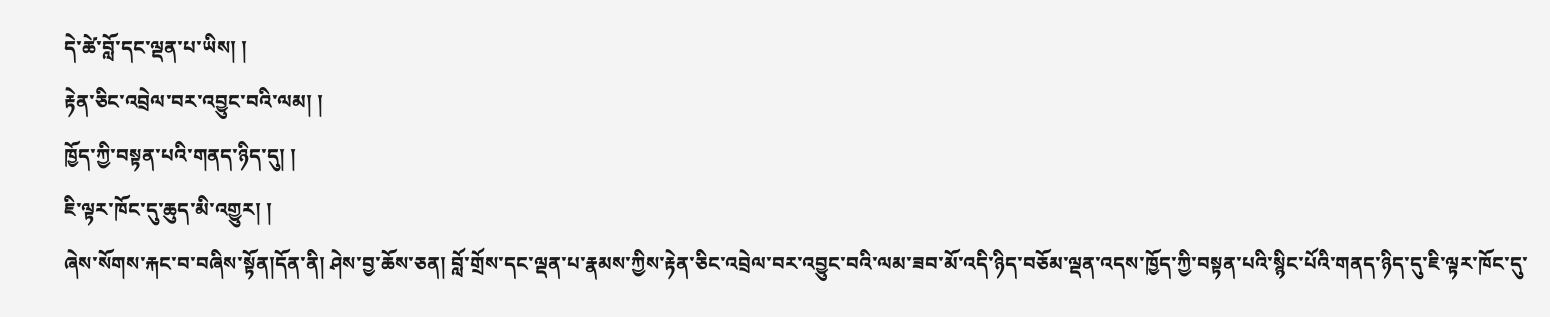དེ་ཚེ་བློ་དང་ལྡན་པ་ཡིས། །
རྟེན་ཅིང་འབྲེལ་བར་འབྱུང་བའི་ལམ། །
ཁྱོད་ཀྱི་བསྟན་པའི་གནད་ཉིད་དུ། །
ཇི་ལྟར་ཁོང་དུ་ཆུད་མི་འགྱུར། །
ཞེས་སོགས་རྐང་བ་བཞིས་སྟོན།དོན་ནི། ཤེས་བྱ་ཆོས་ཅན། བློ་གྲོས་དང་ལྡན་པ་རྣམས་ཀྱིས་རྟེན་ཅིང་འབྲེལ་བར་འབྱུང་བའི་ལམ་ཟབ་མོ་འདི་ཉིད་བཅོམ་ལྡན་འདས་ཁྱོད་ཀྱི་བསྟན་པའི་སྙིང་པོའི་གནད་ཉིད་དུ་ཇི་ལྟར་ཁོང་དུ་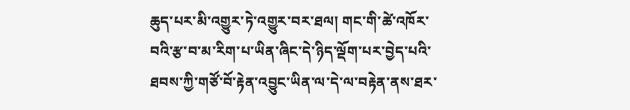ཆུད་པར་མི་འགྱུར་ཏེ་འགྱུར་བར་ཐལ། གང་གི་ཚེ་འཁོར་བའི་རྩ་བ་མ་རིག་པ་ཡིན་ཞིང་དེ་ཉིད་ལྡོག་པར་བྱེད་པའི་ཐབས་ཀྱི་གཙོ་བོ་རྟེན་འབྱུང་ཡིན་ལ་དེ་ལ་བརྟེན་ནས་ཐར་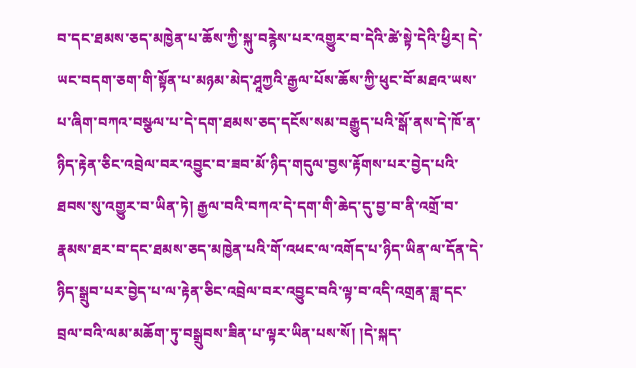བ་དང་ཐམས་ཅད་མཁྱེན་པ་ཆོས་ཀྱི་སྐུ་བརྙེས་པར་འགྱུར་བ་དེའི་ཚེ་སྟེ་དེའི་ཕྱིར། དེ་ཡང་བདག་ཅག་གི་སྟོན་པ་མཉམ་མེད་ཤཱཀྱའི་རྒྱལ་པོས་ཆོས་ཀྱི་ཕུང་བོ་མཐའ་ཡས་པ་ཞིག་བཀའ་བསྩལ་པ་དེ་དག་ཐམས་ཅད་དངོས་སམ་བརྒྱུད་པའི་སྒོ་ནས་དེ་ཁོ་ན་ཉིད་རྟེན་ཅིང་འབྲེལ་བར་འབྱུང་བ་ཟབ་མོ་ཉིད་གདུལ་བྱས་རྟོགས་པར་བྱེད་པའི་ཐབས་སུ་འགྱུར་བ་ཡིན་ཏེ། རྒྱལ་བའི་བཀའ་དེ་དག་གི་ཆེད་དུ་བྱ་བ་ནི་འགྲོ་བ་རྣམས་ཐར་བ་དང་ཐམས་ཅད་མཁྱེན་པའི་གོ་འཕང་ལ་འགོད་པ་ཉིད་ཡིན་ལ་དོན་དེ་ཉིད་སྒྲུབ་པར་བྱེད་པ་ལ་རྟེན་ཅིང་འབྲེལ་བར་འབྱུང་བའི་ལྟ་བ་འདི་འགྲན་ཟླ་དང་བྲལ་བའི་ལམ་མཆོག་ཏུ་བསྒྲུབས་ཟིན་པ་ལྟར་ཡིན་པས་སོ། །དེ་སྐད་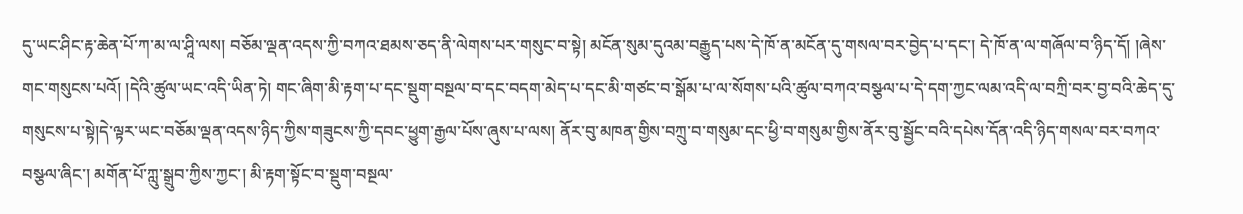དུ་ཡང་ཤིང་རྟ་ཆེན་པོ་ཀ་མ་ལ་ཤཱི་ལས། བཅོམ་ལྡན་འདས་ཀྱི་བཀའ་ཐམས་ཅད་ནི་ལེགས་པར་གསུང་བ་སྟེ། མངོན་སུམ་དུའམ་བརྒྱུད་པས་དེ་ཁོ་ན་མངོན་དུ་གསལ་བར་བྱེད་པ་དང་། དེ་ཁོ་ན་ལ་གཞོལ་བ་ཉིད་དོ། །ཞེས་གང་གསུངས་པའོ། །དེའི་ཚུལ་ཡང་འདི་ཡིན་ཏེ། གང་ཞིག་མི་རྟག་པ་དང་སྡུག་བསྔལ་བ་དང་བདག་མེད་པ་དང་མི་གཙང་བ་སྒོམ་པ་ལ་སོགས་པའི་ཚུལ་བཀའ་བསྩལ་པ་དེ་དག་ཀྱང་ལམ་འདི་ལ་བཀྲི་བར་བྱ་བའི་ཆེད་དུ་གསུངས་པ་སྟེ།དེ་ལྟར་ཡང་བཅོམ་ལྡན་འདས་ཉིད་ཀྱིས་གཟུངས་ཀྱི་དབང་ཕྱུག་རྒྱལ་པོས་ཞུས་པ་ལས། ནོར་བུ་མཁན་གྱིས་བཀྲུ་བ་གསུམ་དང་ཕྱི་བ་གསུམ་གྱིས་ནོར་བུ་སྦྱོང་བའི་དཔེས་དོན་འདི་ཉིད་གསལ་བར་བཀའ་བསྩལ་ཞིང་། མགོན་པོ་ཀླུ་སྒྲུབ་ཀྱིས་ཀྱང་། མི་རྟག་སྟོང་བ་སྡུག་བསྔལ་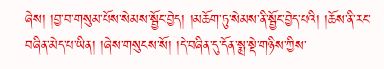ཞེས། །བྱ་བ་གསུམ་པོས་སེམས་སྦྱོང་བྱེད། །མཆོག་ཏུ་སེམས་ནི་སྦྱོང་བྱེད་པའི། །ཆོས་ནི་རང་བཞིན་མེད་པ་ཡིན། །ཞེས་གསུངས་སོ། །དེ་བཞིན་དུ་དོན་སྨྲ་སྡེ་གཉིས་ཀྱིས་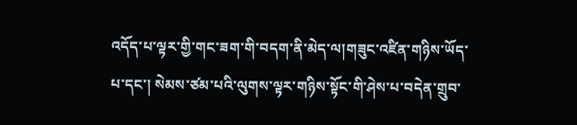འདོད་པ་ལྟར་གྱི་གང་ཟག་གི་བདག་ནི་མེད་ལ།གཟུང་འཛིན་གཉིས་ཡོད་པ་དང་། སེམས་ཙམ་པའི་ལུགས་ལྟར་གཉིས་སྟོང་གི་ཤེས་པ་བདེན་གྲུབ་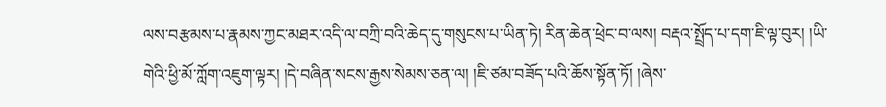ལས་བརྩམས་པ་རྣམས་ཀྱང་མཐར་འདི་ལ་བཀྲི་བའི་ཆེད་དུ་གསུངས་པ་ཡིན་ཏེ། རིན་ཆེན་ཕྲེང་བ་ལས། བརྡའ་སྤྲོད་པ་དག་ཇི་ལྟ་བུར། །ཡི་གེའི་ཕྱི་མོ་ཀློག་འཇུག་ལྟར། །དེ་བཞིན་སངས་རྒྱས་སེམས་ཅན་ལ། །ཇི་ཙམ་བཟོད་པའི་ཆོས་སྟོན་ཏོ། །ཞེས་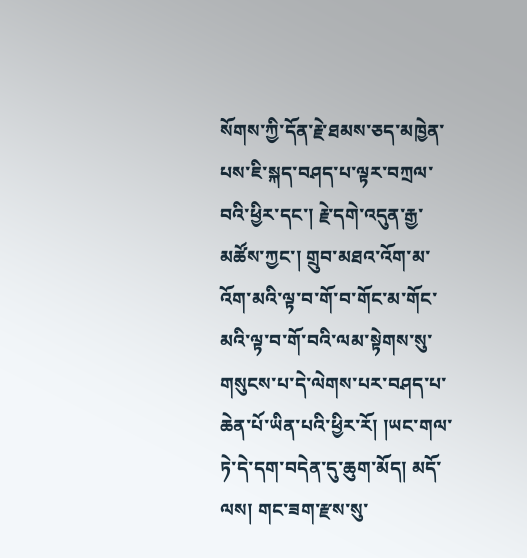སོགས་ཀྱི་དོན་རྗེ་ཐམས་ཅད་མཁྱེན་པས་ཇི་སྐད་བཤད་པ་ལྟར་བཀྲལ་བའི་ཕྱིར་དང་། རྗེ་དགེ་འདུན་རྒྱ་མཚོས་ཀྱང་། གྲུབ་མཐའ་འོག་མ་འོག་མའི་ལྟ་བ་གོ་བ་གོང་མ་གོང་མའི་ལྟ་བ་གོ་བའི་ལམ་སྟེགས་སུ་གསུངས་པ་དེ་ལེགས་པར་བཤད་པ་ཆེན་པོ་ཡིན་པའི་ཕྱིར་རོ། །ཡང་གལ་ཏེ་དེ་དག་བདེན་དུ་ཆུག་མོད། མདོ་ལས། གང་ཟག་རྫས་སུ་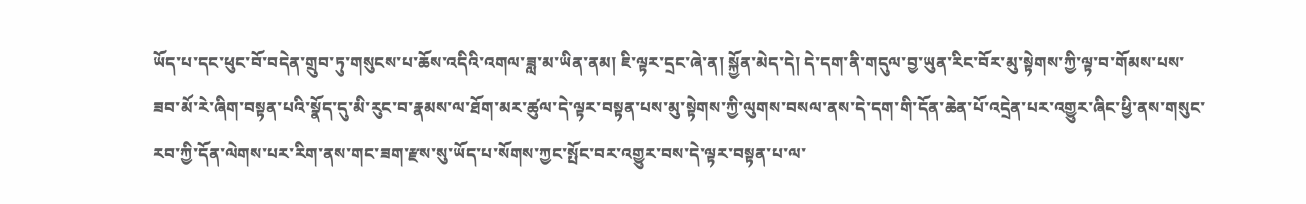ཡོད་པ་དང་ཕུང་བོ་བདེན་གྲུབ་ཏུ་གསུངས་པ་ཆོས་འདིའི་འགལ་ཟླ་མ་ཡིན་ནམ། ཇི་ལྟར་དྲང་ཞེ་ན། སྐྱོན་མེད་དེ། དེ་དག་ནི་གདུལ་བྱ་ཡུན་རིང་བོར་མུ་སྟེགས་ཀྱི་ལྟ་བ་གོམས་པས་ཟབ་མོ་རེ་ཞིག་བསྟན་པའི་སྣོད་དུ་མི་རུང་བ་རྣམས་ལ་ཐོག་མར་ཚུལ་དེ་ལྟར་བསྟན་པས་མུ་སྟེགས་ཀྱི་ལུགས་བསལ་ནས་དེ་དག་གི་དོན་ཆེན་པོ་འདྲེན་པར་འགྱུར་ཞིང་ཕྱི་ནས་གསུང་རབ་ཀྱི་དོན་ལེགས་པར་རིག་ནས་གང་ཟག་རྫས་སུ་ཡོད་པ་སོགས་ཀྱང་སྤོང་བར་འགྱུར་བས་དེ་ལྟར་བསྟན་པ་ལ་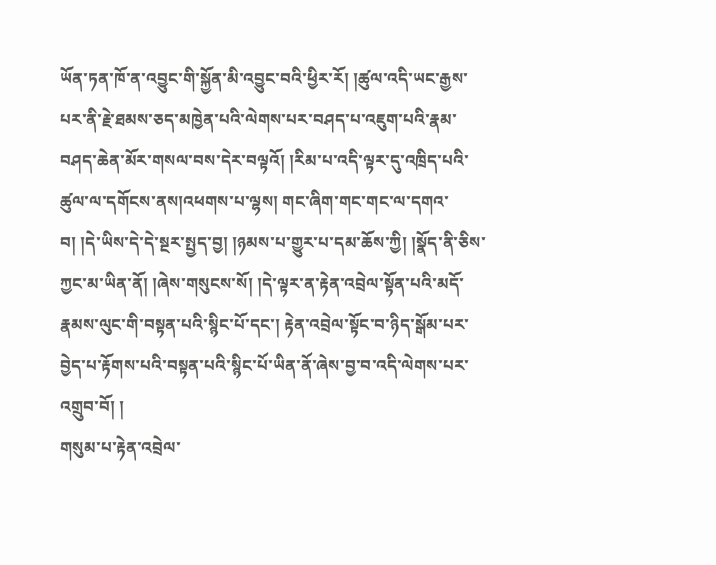ཡོན་ཏན་ཁོ་ན་འབྱུང་གི་སྐྱོན་མི་འབྱུང་བའི་ཕྱིར་རོ། །ཚུལ་འདི་ཡང་རྒྱས་པར་ནི་རྗེ་ཐམས་ཅད་མཁྱེན་པའི་ལེགས་པར་བཤད་པ་འཇུག་པའི་རྣམ་བཤད་ཆེན་མོར་གསལ་བས་དེར་བལྟའོ། །རིམ་པ་འདི་ལྟར་དུ་འཁྲིད་པའི་ཚུལ་ལ་དགོངས་ནས།འཕགས་པ་ལྷས། གང་ཞིག་གང་གང་ལ་དགའ་བ། །དེ་ཡིས་དེ་དེ་སྔར་སྤྱད་བྱ། །ཉམས་པ་གྱུར་པ་དམ་ཆོས་ཀྱི། །སྣོད་ནི་ཅིས་ཀྱང་མ་ཡིན་ནོ། །ཞེས་གསུངས་སོ། །དེ་ལྟར་ན་རྟེན་འབྲེལ་སྟོན་པའི་མདོ་རྣམས་ལུང་གི་བསྟན་པའི་སྙིང་པོ་དང་། རྟེན་འབྲེལ་སྟོང་བ་ཉིད་སྒོམ་པར་བྱེད་པ་རྟོགས་པའི་བསྟན་པའི་སྙིང་པོ་ཡིན་ནོ་ཞེས་བྱ་བ་འདི་ལེགས་པར་འགྲུབ་བོ། །
གསུམ་པ་རྟེན་འབྲེལ་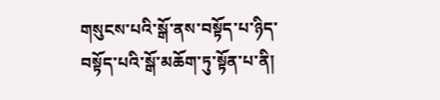གསུངས་པའི་སྒོ་ནས་བསྟོད་པ་ཉིད་བསྟོད་པའི་སྒོ་མཆོག་ཏུ་སྟོན་པ་ནི།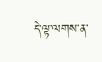དེ་ལྟ་ལགས་ན་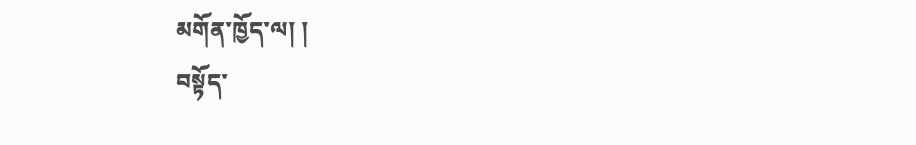མགོན་ཁྱོད་ལ། །
བསྟོད་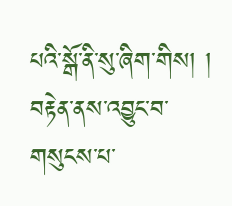པའི་སྒོ་ནི་སུ་ཞིག་གིས། །
བརྟེན་ནས་འབྱུང་བ་གསུངས་པ་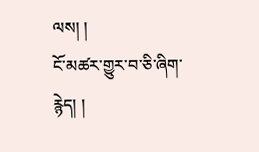ལས། །
ངོ་མཚར་གྱུར་བ་ཅི་ཞིག་རྙེད། །